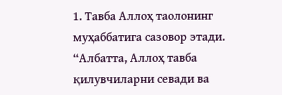1. Тавба Аллоҳ таолонинг муҳаббатига сазовор этади. “Албатта, Аллоҳ тавба қилувчиларни севади ва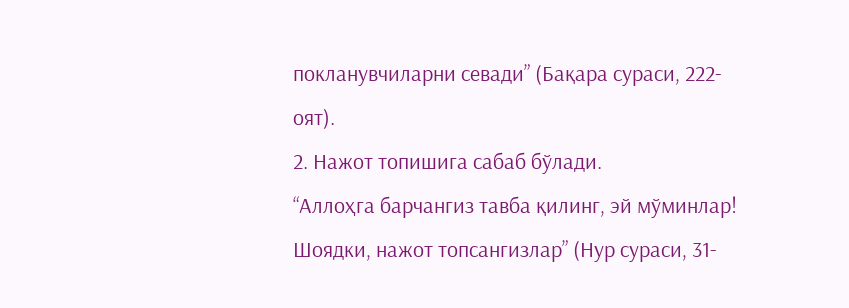покланувчиларни севади” (Бақара сураси, 222-оят).
2. Нажот топишига сабаб бўлади.
“Аллоҳга барчангиз тавба қилинг, эй мўминлар! Шоядки, нажот топсангизлар” (Нур сураси, 31-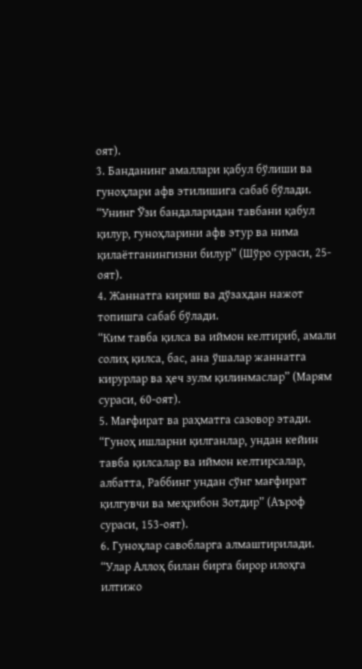оят).
3. Банданинг амаллари қабул бўлиши ва гуноҳлари афв этилишига сабаб бўлади.
“Унинг Ўзи бандаларидан тавбани қабул қилур, гуноҳларини афв этур ва нима қилаётганингизни билур” (Шўро сураси, 25-оят).
4. Жаннатга кириш ва дўзахдан нажот топишга сабаб бўлади.
“Ким тавба қилса ва иймон келтириб, амали солиҳ қилса, бас, ана ўшалар жаннатга кирурлар ва ҳеч зулм қилинмаслар” (Марям сураси, 60-оят).
5. Мағфират ва раҳматга сазовор этади.
“Гуноҳ ишларни қилганлар, ундан кейин тавба қилсалар ва иймон келтирсалар, албатта, Раббинг ундан сўнг мағфират қилгувчи ва меҳрибон Зотдир” (Аъроф сураси, 153-оят).
6. Гуноҳлар савобларга алмаштирилади.
“Улар Аллоҳ билан бирга бирор илоҳга илтижо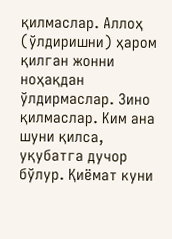қилмаслар. Аллоҳ (ўлдиришни) ҳаром қилган жонни ноҳақдан ўлдирмаслар. Зино қилмаслар. Ким ана шуни қилса, уқубатга дучор бўлур. Қиёмат куни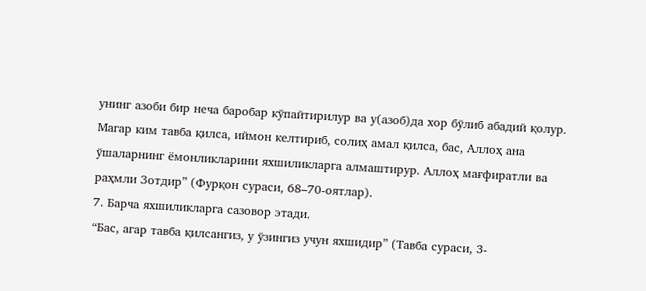унинг азоби бир неча баробар кўпайтирилур ва у(азоб)да хор бўлиб абадий қолур. Магар ким тавба қилса, иймон келтириб, солиҳ амал қилса, бас, Аллоҳ ана ўшаларнинг ёмонликларини яхшиликларга алмаштирур. Аллоҳ мағфиратли ва раҳмли Зотдир” (Фурқон сураси, 68–70-оятлар).
7. Барча яхшиликларга сазовор этади.
“Бас, агар тавба қилсангиз, у ўзингиз учун яхшидир” (Тавба сураси, 3-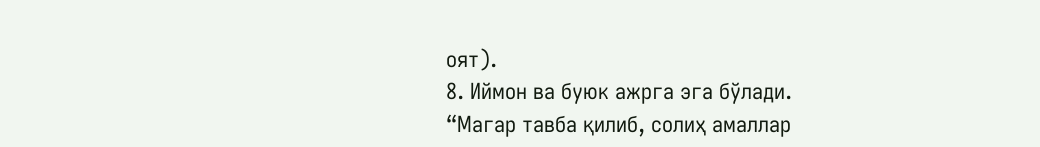оят).
8. Иймон ва буюк ажрга эга бўлади.
“Магар тавба қилиб, солиҳ амаллар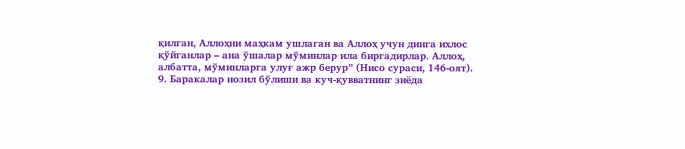қилган, Аллоҳни маҳкам ушлаган ва Аллоҳ учун динга ихлос қўйганлар – ана ўшалар мўминлар ила биргадирлар. Аллоҳ, албатта, мўминларга улуғ ажр берур” (Нисо сураси, 146-оят).
9. Баракалар нозил бўлиши ва куч-қувватнинг зиёда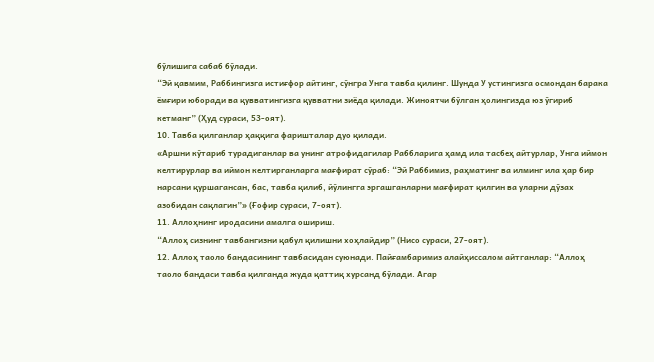бўлишига сабаб бўлади.
“Эй қавмим, Раббингизга истиғфор айтинг, сўнгра Унга тавба қилинг. Шунда У устингизга осмондан барака ёмғири юборади ва қувватингизга қувватни зиёда қилади. Жиноятчи бўлган ҳолингизда юз ўгириб кетманг” (Ҳуд сураси, 53-оят).
10. Тавба қилганлар ҳаққига фаришталар дуо қилади.
«Аршни кўтариб турадиганлар ва унинг атрофидагилар Раббларига ҳамд ила тасбеҳ айтурлар, Унга иймон келтирурлар ва иймон келтирганларга мағфират сўраб: “Эй Раббимиз, раҳматинг ва илминг ила ҳар бир нарсани қуршагансан, бас, тавба қилиб, йўлингга эргашганларни мағфират қилгин ва уларни дўзах азобидан сақлагин”» (Ғофир сураси, 7-оят).
11. Аллоҳнинг иродасини амалга ошириш.
“Аллоҳ сизнинг тавбангизни қабул қилишни хоҳлайдир” (Нисо сураси, 27-оят).
12. Аллоҳ таоло бандасининг тавбасидан суюнади. Пайғамбаримиз алайҳиссалом айтганлар: “Аллоҳ таоло бандаси тавба қилганда жуда қаттиқ хурсанд бўлади. Агар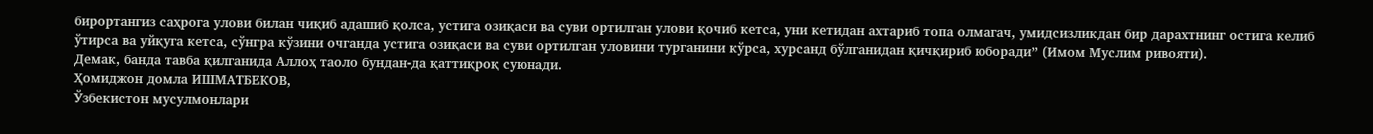бирортангиз саҳрога улови билан чиқиб адашиб қолса, устига озиқаси ва суви ортилган улови қочиб кетса, уни кетидан ахтариб топа олмагач, умидсизликдан бир дарахтнинг остига келиб ўтирса ва уйқуга кетса, сўнгра кўзини очганда устига озиқаси ва суви ортилган уловини турганини кўрса, хурсанд бўлганидан қичқириб юборади” (Имом Муслим ривояти).
Демак, банда тавба қилганида Аллоҳ таоло бундан-да қаттиқроқ суюнади.
Ҳомиджон домла ИШМАТБЕКОВ,
Ўзбекистон мусулмонлари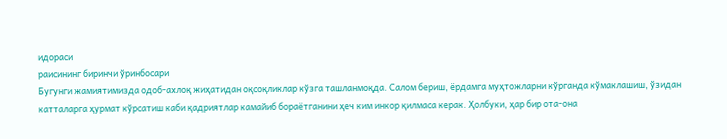идораси
раисининг биринчи ўринбосари
Бугунги жамиятимизда одоб-ахлоқ жиҳатидан оқсоқликлар кўзга ташланмоқда. Салом бериш, ёрдамга муҳтожларни кўрганда кўмаклашиш, ўзидан катталарга ҳурмат кўрсатиш каби қадриятлар камайиб бораётганини ҳеч ким инкор қилмаса керак. Ҳолбуки, ҳар бир ота-она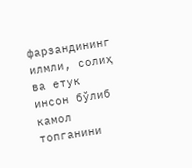фарзандининг илмли, солиҳ ва етук инсон бўлиб камол топганини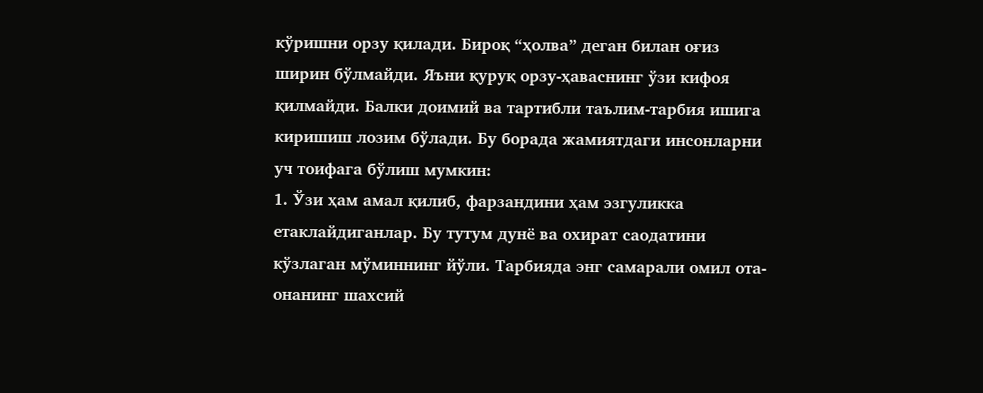кўришни орзу қилади. Бироқ “ҳолва” деган билан оғиз ширин бўлмайди. Яъни қуруқ орзу-ҳаваснинг ўзи кифоя қилмайди. Балки доимий ва тартибли таълим-тарбия ишига киришиш лозим бўлади. Бу борада жамиятдаги инсонларни уч тоифага бўлиш мумкин:
1. Ўзи ҳам амал қилиб, фарзандини ҳам эзгуликка етаклайдиганлар. Бу тутум дунё ва охират саодатини кўзлаган мўминнинг йўли. Тарбияда энг самарали омил ота-онанинг шахсий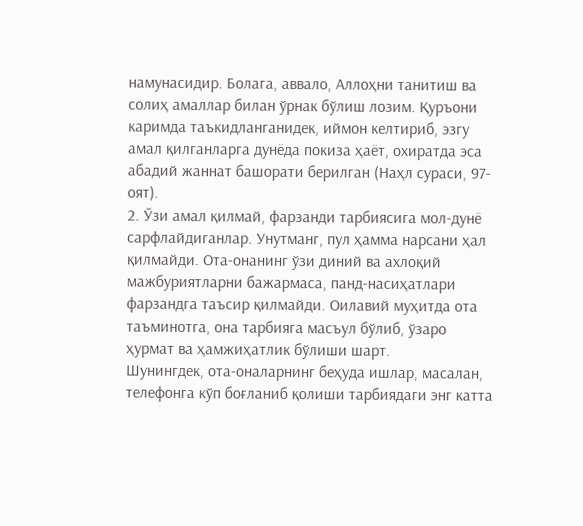намунасидир. Болага, аввало, Аллоҳни танитиш ва солиҳ амаллар билан ўрнак бўлиш лозим. Қуръони каримда таъкидланганидек, иймон келтириб, эзгу амал қилганларга дунёда покиза ҳаёт, охиратда эса абадий жаннат башорати берилган (Наҳл сураси, 97-оят).
2. Ўзи амал қилмай, фарзанди тарбиясига мол-дунё сарфлайдиганлар. Унутманг, пул ҳамма нарсани ҳал қилмайди. Ота-онанинг ўзи диний ва ахлоқий мажбуриятларни бажармаса, панд-насиҳатлари фарзандга таъсир қилмайди. Оилавий муҳитда ота таъминотга, она тарбияга масъул бўлиб, ўзаро ҳурмат ва ҳамжиҳатлик бўлиши шарт.
Шунингдек, ота-оналарнинг беҳуда ишлар, масалан, телефонга кўп боғланиб қолиши тарбиядаги энг катта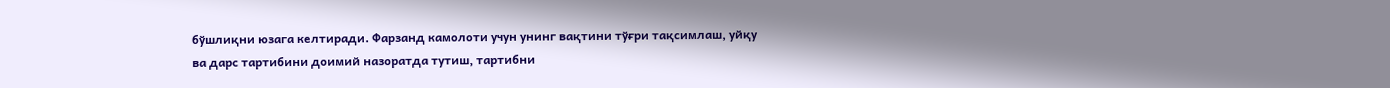бўшлиқни юзага келтиради. Фарзанд камолоти учун унинг вақтини тўғри тақсимлаш, уйқу ва дарс тартибини доимий назоратда тутиш, тартибни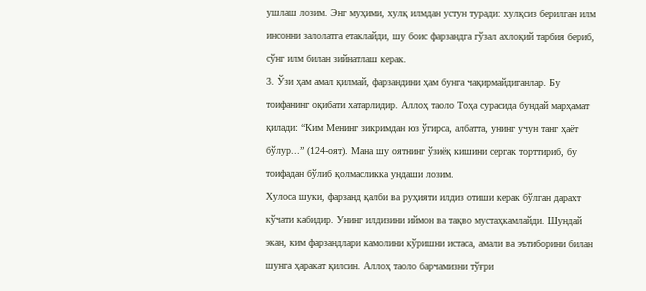ушлаш лозим. Энг муҳими, хулқ илмдан устун туради: хулқсиз берилган илм инсонни залолатга етаклайди, шу боис фарзандга гўзал ахлоқий тарбия бериб, сўнг илм билан зийнатлаш керак.
3. Ўзи ҳам амал қилмай, фарзандини ҳам бунга чақирмайдиганлар. Бу тоифанинг оқибати хатарлидир. Аллоҳ таоло Тоҳа сурасида бундай марҳамат қилади: “Ким Менинг зикримдан юз ўгирса, албатта, унинг учун танг ҳаёт бўлур...” (124-оят). Мана шу оятнинг ўзиёқ кишини сергак торттириб, бу тоифадан бўлиб қолмасликка ундаши лозим.
Хулоса шуки, фарзанд қалби ва руҳияти илдиз отиши керак бўлган дарахт кўчати кабидир. Унинг илдизини иймон ва тақво мустаҳкамлайди. Шундай экан, ким фарзандлари камолини кўришни истаса, амали ва эътиборини билан шунга ҳаракат қилсин. Аллоҳ таоло барчамизни тўғри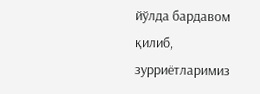йўлда бардавом қилиб, зурриётларимиз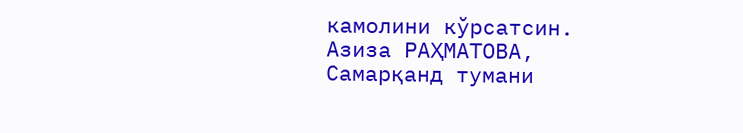камолини кўрсатсин.
Азиза РАҲМАТОВА,
Самарқанд тумани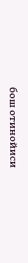бош отинойиси